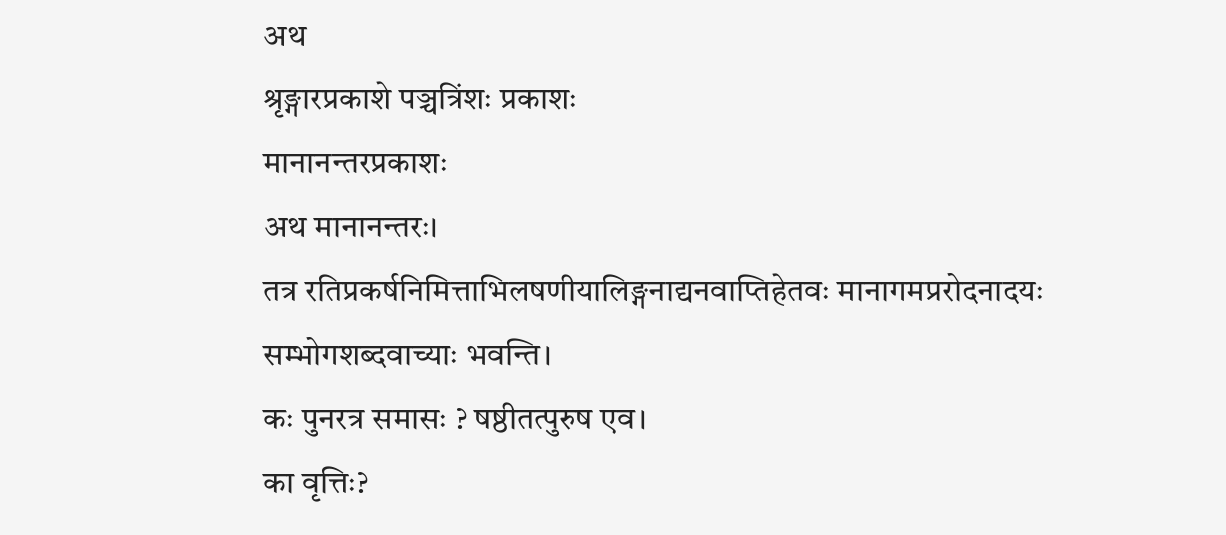अथ
श्रृङ्गारप्रकाशे पञ्चत्रिंशः प्रकाशः
मानानन्तरप्रकाशः
अथ मानानन्तरः।
तत्र रतिप्रकर्षनिमित्ताभिलषणीयालिङ्गनाद्यनवाप्तिहेतवः मानागमप्ररोदनादयः सम्भोगशब्दवाच्याः भवन्ति।
कः पुनरत्र समासः ? षष्ठीतत्पुरुष एव।
का वृत्तिः?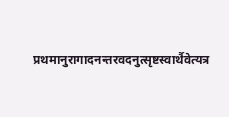प्रथमानुरागादनन्तरवदनुत्सृष्टस्वार्थैवेत्यत्र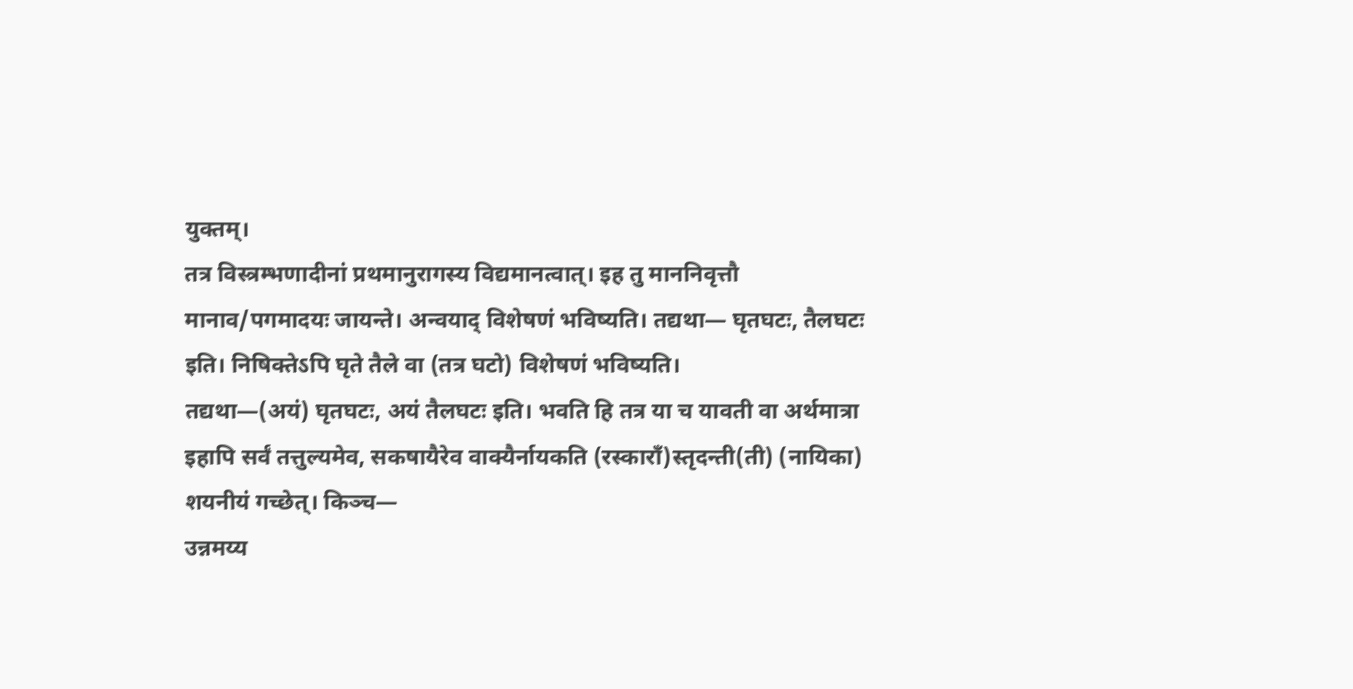युक्तम्।
तत्र विस्त्रम्भणादीनां प्रथमानुरागस्य विद्यमानत्वात्। इह तु माननिवृत्तौ मानाव/पगमादयः जायन्ते। अन्वयाद् विशेषणं भविष्यति। तद्यथा— घृतघटः, तैलघटः इति। निषिक्तेऽपि घृते तैले वा (तत्र घटो) विशेषणं भविष्यति।
तद्यथा—(अयं) घृतघटः, अयं तैलघटः इति। भवति हि तत्र या च यावती वा अर्थमात्रा इहापि सर्वं तत्तुल्यमेव, सकषायैरेव वाक्यैर्नायकति (रस्काराँ)स्तृदन्ती(ती) (नायिका) शयनीयं गच्छेत्। किञ्च—
उन्नमय्य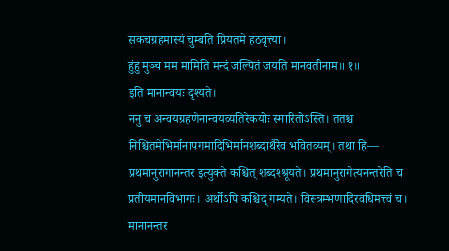सकचग्रहमास्यं चुम्बति प्रियतमे हठवृत्त्या।
हुंहु मुञ्च मम मामिति मन्दं जल्पितं जयति मानवतीनाम॥ १॥
इति मानान्वयः दृश्यते।
ननु च अन्वयग्रहणेनान्वयव्यतिरेकयोः स्मारितोऽस्ति। ततश्च निश्चितमेभिर्मानापगमादिभिर्मानशब्दार्थैरेव भवितव्यम्। तथा हि— प्रथमानुरागानन्तर इत्युक्ते कश्चित् शब्दश्श्रूयते। प्रथमानुरागेत्यनन्तरेति च प्रतीयमानविभागः। अर्थोऽपि कश्चिद् गम्यते। विस्त्रम्भणादिरवधिमत्त्वं च।
मानानन्तर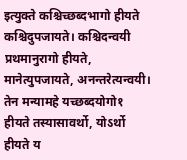इत्युक्ते कश्चिच्छब्दभागो हीयते कश्चिदुपजायते। कश्चिदन्वयी प्रथमानुरागो हीयते, मानेत्युपजायते, अनन्तरेत्यन्वयी। तेन मन्यामहे यच्छब्दयोगो१ हीयते तस्यासावर्थो, योऽर्थो हीयते य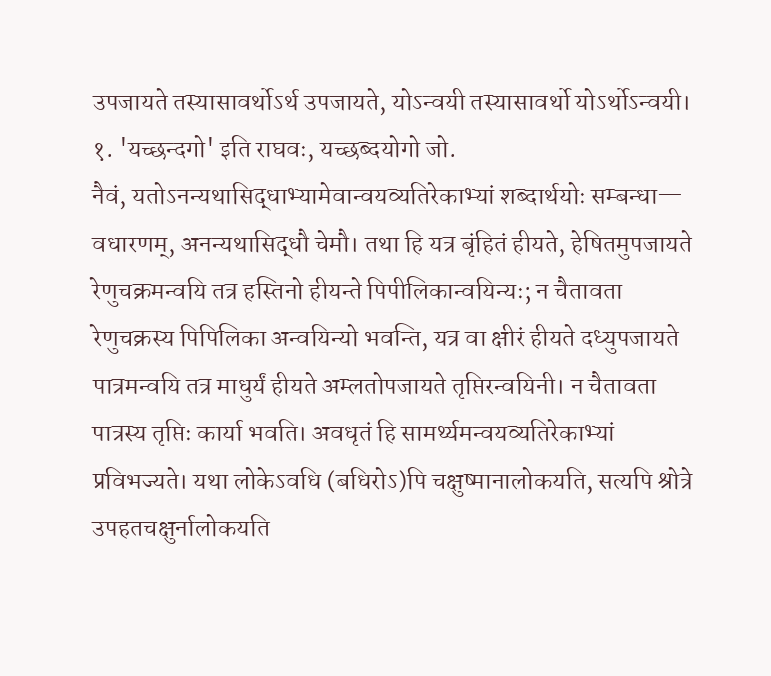उपजायते तस्यासावर्थोऽर्थ उपजायते, योऽन्वयी तस्यासावर्थो योऽर्थोऽन्वयी।
१. 'यच्छन्दगो' इति राघवः, यच्छब्दयोगो जो.
नैवं, यतोऽनन्यथासिद्धाभ्यामेवान्वयव्यतिरेकाभ्यां शब्दार्थयोः सम्बन्धा— वधारणम्, अनन्यथासिद्धौ चेमौ। तथा हि यत्र बृंहितं हीयते, हेषितमुपजायते रेणुचक्रमन्वयि तत्र हस्तिनो हीयन्ते पिपीलिकान्वयिन्यः; न चैतावता रेणुचक्रस्य पिपिलिका अन्वयिन्यो भवन्ति, यत्र वा क्षीरं हीयते दध्युपजायते पात्रमन्वयि तत्र माधुर्यं हीयते अम्लतोपजायते तृप्तिरन्वयिनी। न चैतावता पात्रस्य तृप्तिः कार्या भवति। अवधृतं हि सामर्थ्यमन्वयव्यतिरेकाभ्यां प्रविभज्यते। यथा लोकेऽवधि (बधिरोऽ)पि चक्षुष्मानालोकयति, सत्यपि श्रोत्रे उपहतचक्षुर्नालोकयति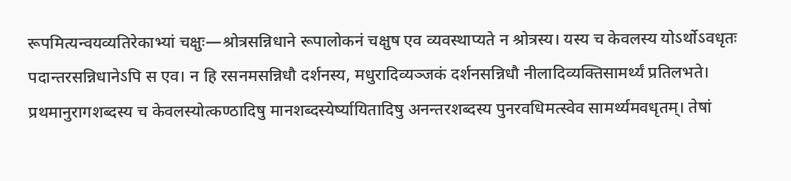रूपमित्यन्वयव्यतिरेकाभ्यां चक्षुः—श्रोत्रसन्निधाने रूपालोकनं चक्षुष एव व्यवस्थाप्यते न श्रोत्रस्य। यस्य च केवलस्य योऽर्थोऽवधृतः पदान्तरसन्निधानेऽपि स एव। न हि रसनमसन्निधौ दर्शनस्य, मधुरादिव्यञ्जकं दर्शनसन्निधौ नीलादिव्यक्तिसामर्थ्यं प्रतिलभते। प्रथमानुरागशब्दस्य च केवलस्योत्कण्ठादिषु मानशब्दस्येर्ष्यायितादिषु अनन्तरशब्दस्य पुनरवधिमत्स्वेव सामर्थ्यमवधृतम्। तेषां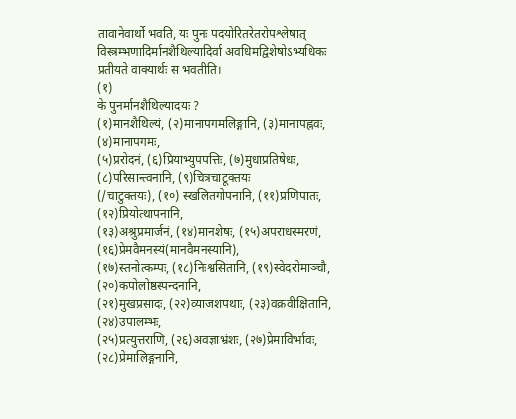तावानेवार्थो भवति, यः पुनः पदयोरितरेतरोपश्लेषात् विस्त्रम्भणादिर्मानशैथिल्यादिर्वा अवधिमद्विशेषोऽभ्यधिकः प्रतीयते वाक्यार्थः स भवतीति।
(१)
के पुनर्मानशैथिल्यादयः ?
(१)मानशैथिल्यं, (२)मानापगमलिङ्गानि, (३)मानापह्नवः, (४)मानापगमः,
(५)प्ररोदनं, (६)प्रियाभ्युपपत्तिः, (७)मुधाप्रतिषेधः, (८)परिसान्त्वनानि, (९)चित्रचाटूक्तयः
(/चाटुक्तयः), (१०) स्खलितगोपनानि, (११)प्रणिपातः, (१२)प्रियोत्थापनानि,
(१३)अश्रुप्रमार्जनं, (१४)मानशेषः, (१५)अपराधस्मरणं, (१६)प्रेमवैमनस्यं(मानवैमनस्यानि),
(१७)स्तनोत्कम्पः, (१८)निःश्वसितानि, (१९)स्वेदरोमाञ्चौ, (२०)कपोलोष्ठस्पन्दनानि,
(२१)मुखप्रसादः, (२२)व्याजशपथाः, (२३)वक्रवीक्षितानि, (२४)उपालम्भः,
(२५)प्रत्युत्तराणि, (२६)अवज्ञाभ्रंशः, (२७)प्रेमाविर्भावः, (२८)प्रेमालिङ्गनानि,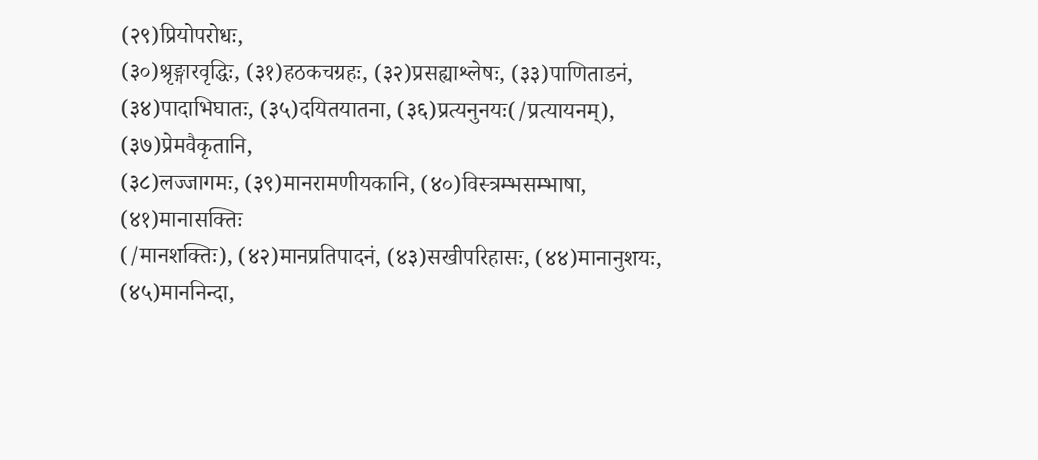(२९)प्रियोपरोधः,
(३०)श्रृङ्गारवृद्धिः, (३१)हठकचग्रहः, (३२)प्रसह्याश्लेषः, (३३)पाणिताडनं,
(३४)पादाभिघातः, (३५)दयितयातना, (३६)प्रत्यनुनयः(/प्रत्यायनम्), (३७)प्रेमवैकृतानि,
(३८)लज्जागमः, (३९)मानरामणीयकानि, (४०)विस्त्रम्भसम्भाषा, (४१)मानासक्तिः
(/मानशक्तिः), (४२)मानप्रतिपादनं, (४३)सखीपरिहासः, (४४)मानानुशयः,
(४५)माननिन्दा,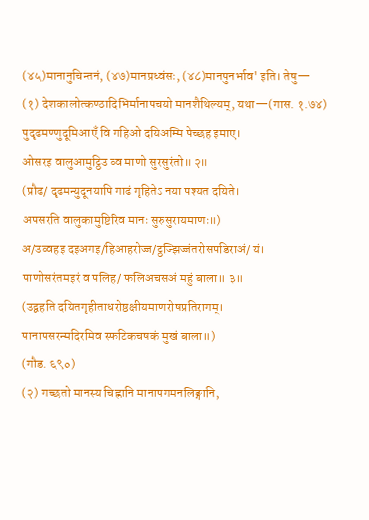(४५)मानानुचिन्तनं, (४७)मानप्रध्वंसः, (४८)मानपुनर्भाव' इति। तेषु—
(१) देशकालोत्कण्ठादिभिर्मानापचयो मानशैथिल्यम्, यथा—(गास. १.७४)
पुदृढमण्णुदूमिआएँ वि गहिओ दयिअम्मि पेच्छह इमाए।
ओसरइ वालुआमुट्ठिउ व्व माणो सुरसुरंतो॥ २॥
(प्रौढ/ दृढमन्युदूनयापि गाढं गृहितेऽ नया पश्यत दयिते।
अपसरति वालुकामुष्टिरिव मानः सुरुसुरायमाणः॥)
अ/उव्वहइ दइअगइ/हिआहरोज्ज/ट्ठज्झिज्जंतरोसपडिराअं/ यं।
पाणोसरंतमइरं व पलिह/ फलिअचसअं महुं बाला॥ ३॥
(उद्वहति दयितगृहीताधरोष्ठक्षीयमाणरोषप्रतिरागम्।
पानापसरन्मदिरमिव स्फटिकचषकं मुखं बाला॥)
(गौड. ६९०)
(२) गच्छतो मानस्य चिह्नानि मानापगमनलिङ्गानि,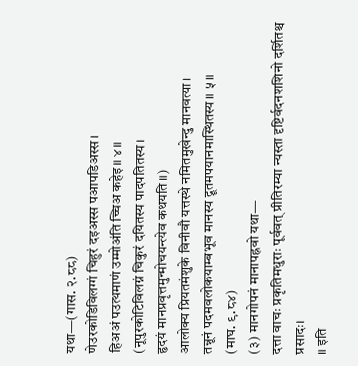यथा—(गास. २.८८)
णेउरकोडिविलग्गं चिहुरं दइअस्स पआपडिअस्स।
हिअअं पउत्थमाणं उम्मोअंति च्चिअ कहेइ॥ ४॥
(नूपुरकोटिविलग्नं चिकुरं दयितस्य पादपतितस्य।
हृदयं मानप्रवृत्तमुन्मोचयन्त्येव कथयति॥)
आलोक्य प्रियतमंशुके विनीवौ यत्तस्थे नमितमुखेन्दु मानवत्या।
तन्नूनं पदमवलोकयाम्बभूव मानस्य द्रूतमपयानमास्थितस्य॥ ५॥
(माघ. ९.८४)
(३) मानगोपनं मानापह्नवो यथा—
दत्ता वाचः प्रकृतिमधुराः पूर्ववत् प्रीतिरम्या न्यस्ता दृष्टिर्वदनशशिनो दर्शितश्च प्रसादः।
॥ इति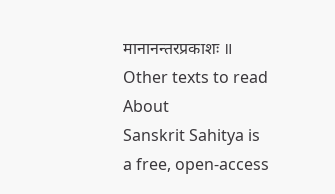मानानन्तरप्रकाशः ॥
Other texts to read
About
Sanskrit Sahitya is a free, open-access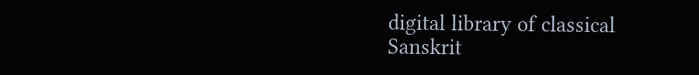digital library of classical Sanskrit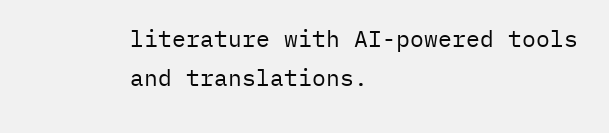literature with AI-powered tools and translations.